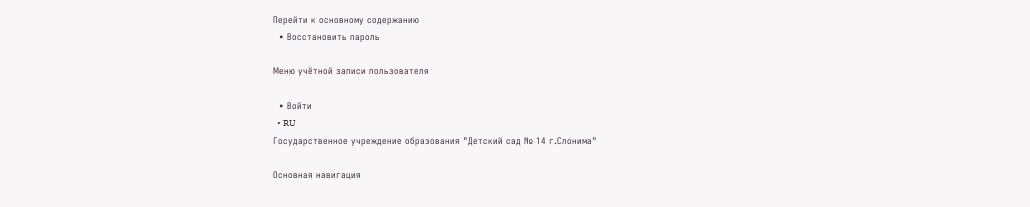Перейти к основному содержанию
  • Восстановить пароль

Меню учётной записи пользователя

  • Войти
  • RU
Государственное учреждение образования "Детский сад № 14 г.Слонима"

Основная навигация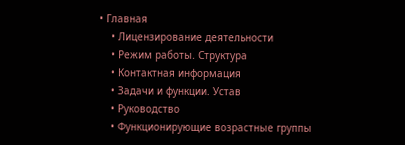• Главная
    • Лицензирование деятельности
    • Режим работы. Структура
    • Контактная информация
    • Задачи и функции. Устав
    • Руководство
    • Функционирующие возрастные группы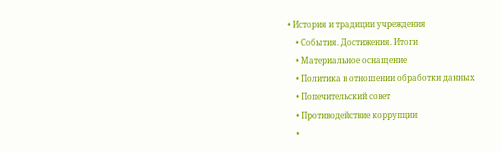• История и традиции учреждения
    • События. Достижения. Итоги
    • Материальное оснащение
    • Политика в отношении обработки данных
    • Попечительский совет
    • Противодействие коррупции
    •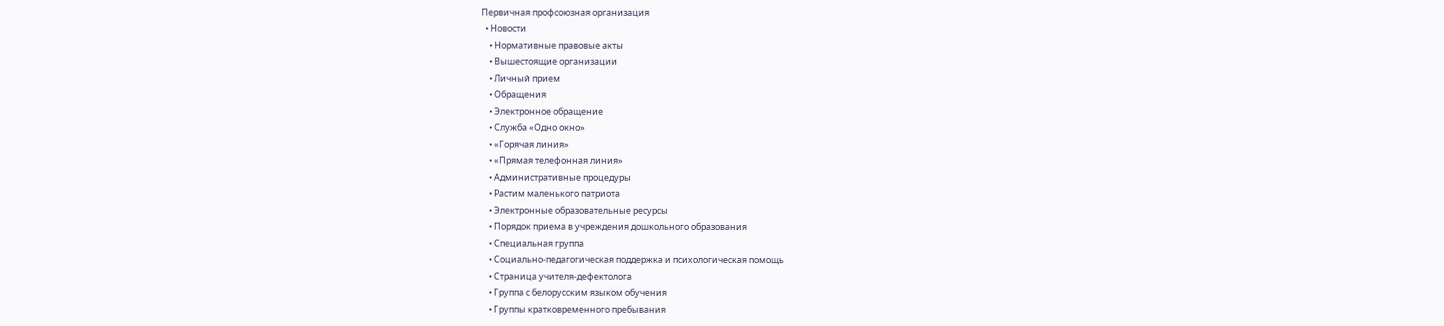Первичная профсоюзная организация
  • Новости
    • Нормативные правовые акты
    • Вышестоящие организации
    • Личный прием
    • Обращения
    • Электронное обращение
    • Служба «Одно окно»
    • «Горячая линия»
    • «Прямая телефонная линия»
    • Административные процедуры
    • Растим маленького патриота
    • Электронные образовательные ресурсы
    • Порядок приема в учреждения дошкольного образования
    • Специальная группа
    • Социально-педагогическая поддержка и психологическая помощь
    • Страница учителя-дефектолога
    • Группа с белорусским языком обучения
    • Группы кратковременного пребывания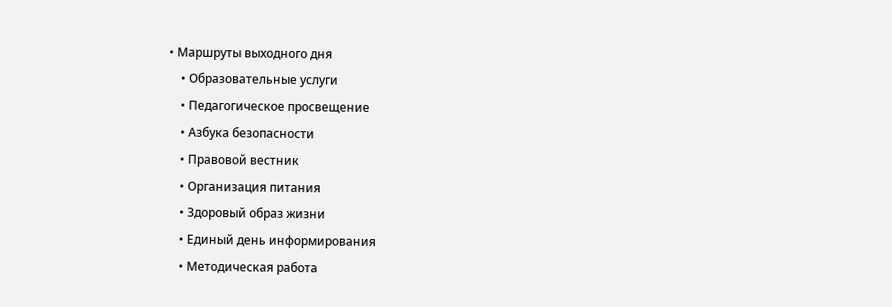• Маршруты выходного дня
    • Образовательные услуги
    • Педагогическое просвещение
    • Азбука безопасности
    • Правовой вестник
    • Организация питания
    • Здоровый образ жизни
    • Единый день информирования
    • Методическая работа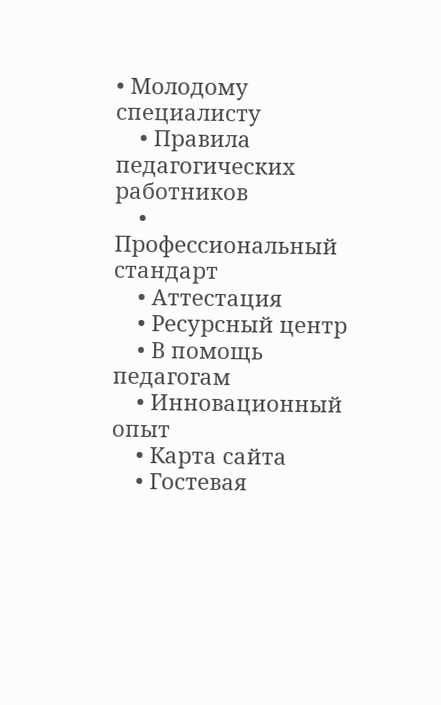• Молодому специалисту
    • Правила педагогических работников
    • Профессиональный стандарт
    • Аттестация
    • Ресурсный центр
    • В помощь педагогам
    • Инновационный опыт
    • Карта сайта
    • Гостевая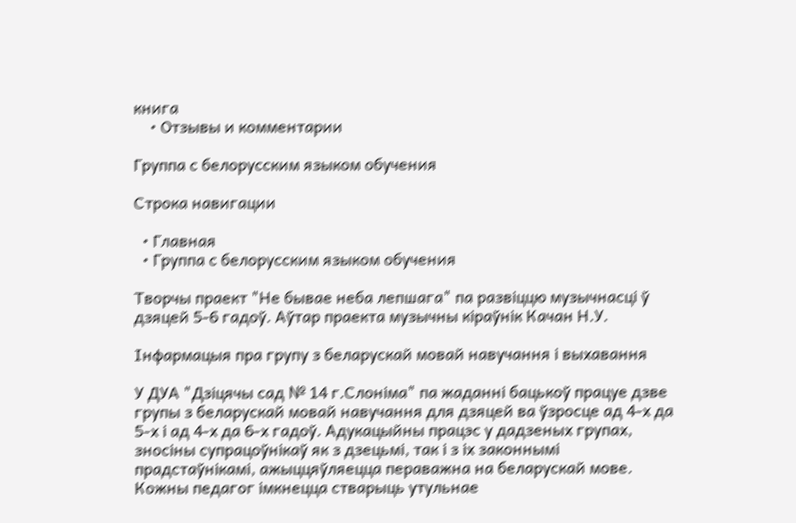книга
    • Отзывы и комментарии

Группа с белорусским языком обучения

Строка навигации

  • Главная
  • Группа с белорусским языком обучения

Творчы праект "Не бывае неба лепшага" па развіццю музычнасці ў дзяцей 5-6 гадоў. Аўтар праекта музычны кіраўнік Качан Н.У.

Інфармацыя пра групу з беларускай мовай навучання і выхавання

У ДУА "Дзіцячы сад № 14 г.Слоніма" па жаданні бацькоў працуе дзве групы з беларускай мовай навучання для дзяцей ва ўзросце ад 4-х да 5-х і ад 4-х да 6-х гадоў. Адукацыйны працэс у дадзеных групах, зносіны супрацоўнікаў як з дзецьмі, так і з іх законнымі прадстаўнікамі, ажыццяўляецца пераважна на беларускай мове. Кожны педагог імкнецца стварыць утульнае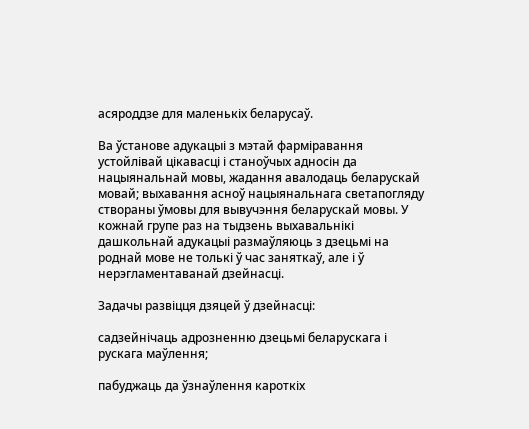асяроддзе для маленькіх беларусаў.

Ва ўстанове адукацыі з мэтай фарміравання устойлівай цікавасці і станоўчых адносін да нацыянальнай мовы, жадання авалодаць беларускай мовай; выхавання асноў нацыянальнага светапогляду створаны ўмовы для вывучэння беларускай мовы. У кожнай групе раз на тыдзень выхавальнікі дашкольнай адукацыі размаўляюць з дзецьмі на роднай мове не толькі ў час заняткаў, але і ў нерэгламентаванай дзейнасці.

Задачы развіцця дзяцей ў дзейнасці:

садзейнічаць адрозненню дзецьмі беларускага і рускага маўлення;

пабуджаць да ўзнаўлення кароткіх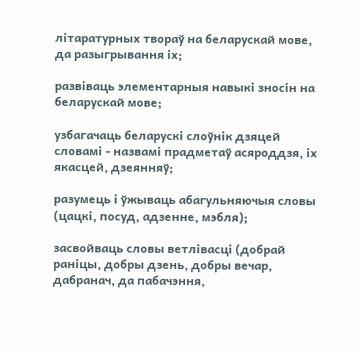літаратурных твораў на беларускай мове, да разыгрывання іх;

развіваць элементарныя навыкі зносін на беларускай мове;

узбагачаць беларускі слоўнік дзяцей словамі - назвамі прадметаў асяроддзя, іх якасцей, дзеянняў;

разумець і ўжываць абагульняючыя словы (цацкі, посуд, адзенне, мэбля);

засвойваць словы ветлівасці (добрай раніцы, добры дзень, добры вечар, дабранач, да пабачэння,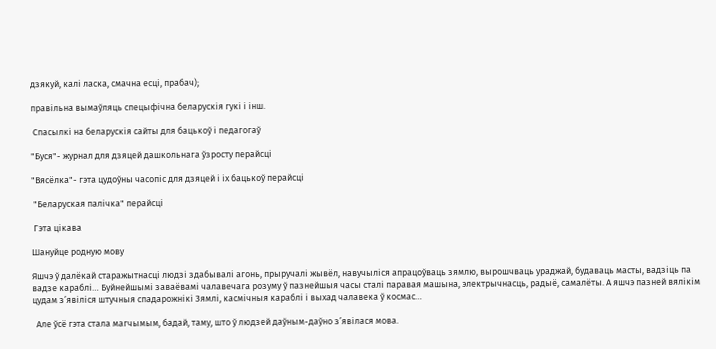дзякуй, калі ласка, смачна есці, прабач);

правільна вымаўляць спецыфічна беларускія гукі і інш.

 Спасылкі на беларускія сайты для бацькоў і педагогаў

"Буся"- журнал для дзяцей дашкольнага ўзросту перайсці

"Вясёлка"- гэта цудоўны часопіс для дзяцей і іх бацькоў перайсці

 "Беларуская палічка" перайсці

 Гэта цікава

Шануйце родную мову

Яшчэ ў далёкай старажытнасці людзі здабывалі агонь, прыручалі жывёл, навучыліся апрацоўваць зямлю, вырошчваць ураджай, будаваць масты, вадзіць па вадзе караблі… Буйнейшымі заваёвамі чалавечага розуму ў пазнейшыя часы сталі паравая машына, электрычнасць, радыё, самалёты. А яшчэ пазней вялікім цудам з’явіліся штучныя спадарожнікі Зямлі, касмічныя караблі і выхад чалавека ў космас…

  Але ўсё гэта стала магчымым, бадай, таму, што ў людзей даўным-даўно з’явілася мова.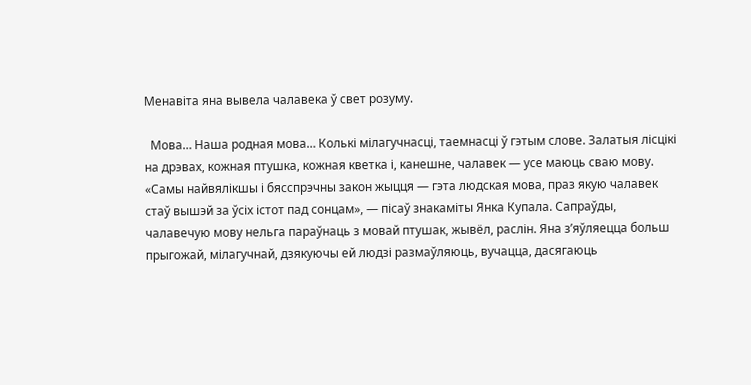Менавіта яна вывела чалавека ў свет розуму.

  Мова… Наша родная мова… Колькі мілагучнасці, таемнасці ў гэтым слове. Залатыя лісцікі на дрэвах, кожная птушка, кожная кветка і, канешне, чалавек — усе маюць сваю мову. «Самы найвялікшы і бясспрэчны закон жыцця — гэта людская мова, праз якую чалавек стаў вышэй за ўсіх істот пад сонцам», — пісаў знакаміты Янка Купала. Сапраўды, чалавечую мову нельга параўнаць з мовай птушак, жывёл, раслін. Яна з’яўляецца больш прыгожай, мілагучнай, дзякуючы ей людзі размаўляюць, вучацца, дасягаюць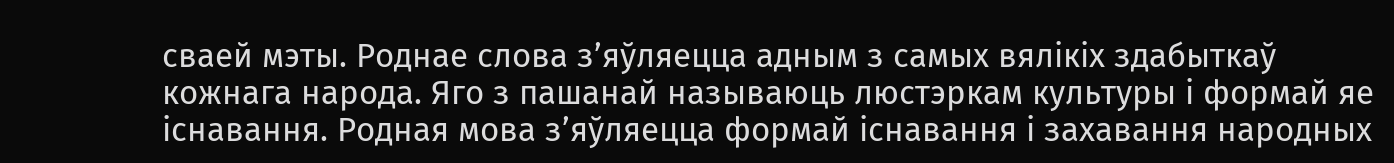сваей мэты. Роднае слова з’яўляецца адным з самых вялікіх здабыткаў кожнага народа. Яго з пашанай называюць люстэркам культуры і формай яе існавання. Родная мова з’яўляецца формай існавання і захавання народных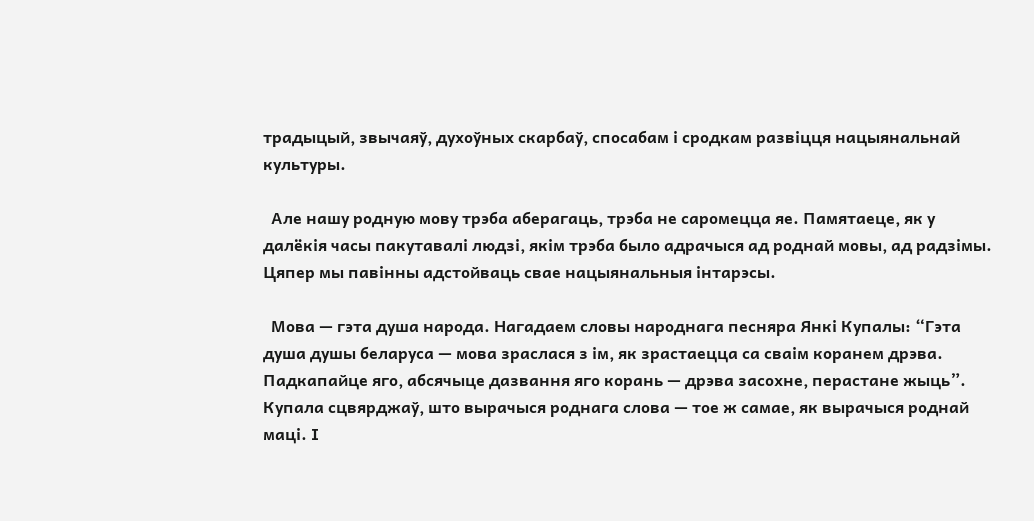традыцый, звычаяў, духоўных скарбаў, спосабам і сродкам развіцця нацыянальнай культуры.

  Але нашу родную мову трэба аберагаць, трэба не саромецца яе. Памятаеце, як у далёкія часы пакутавалі людзі, якім трэба было адрачыся ад роднай мовы, ад радзімы. Цяпер мы павінны адстойваць свае нацыянальныя інтарэсы.

  Мова — гэта душа народа. Нагадаем словы народнага песняра Янкі Купалы: “Гэта душа душы беларуса — мова зраслася з ім, як зрастаецца са сваім коранем дрэва. Падкапайце яго, абсячыце дазвання яго корань — дрэва засохне, перастане жыць”. Купала сцвярджаў, што вырачыся роднага слова — тое ж самае, як вырачыся роднай маці. І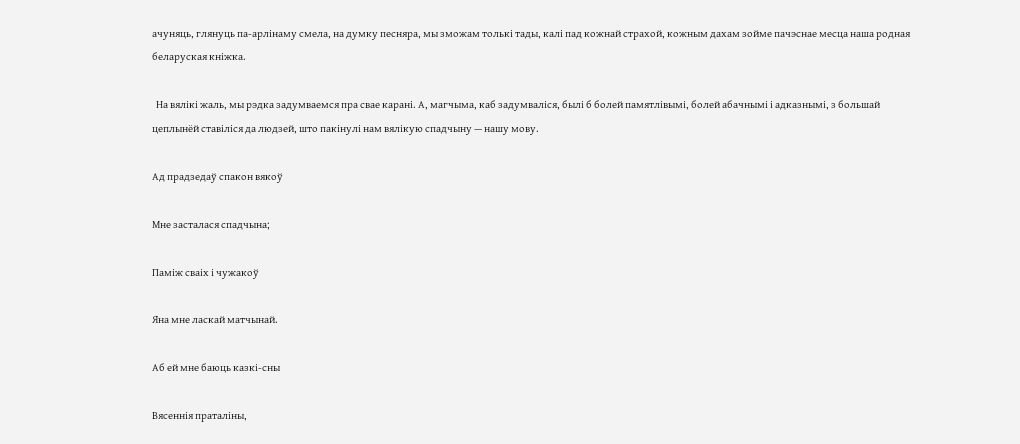ачуняць, глянуць па-арлінаму смела, на думку песняра, мы зможам толькі тады, калі пад кожнай страхой, кожным дахам зойме пачэснае месца наша родная беларуская кніжка.

  На вялікі жаль, мы рэдка задумваемся пра свае карані. А, магчыма, каб задумваліся, былі б болей памятлівымі, болей абачнымі і адказнымі, з большай цеплынёй ставіліся да людзей, што пакінулі нам вялікую спадчыну — нашу мову.

Ад прадзедаў спакон вякоў

Мне засталася спадчына;

Паміж сваіх і чужакоў

Яна мне ласкай матчынай.

Аб ей мне баюць казкі-сны

Вясеннія праталіны,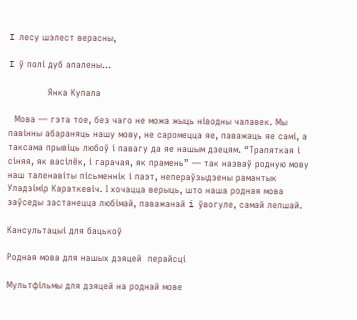I лесу шэлест верасны,

I ў полі дуб апалены…

             Янка Купала

  Мова — гэта тое, без чаго не можа жыць ніводны чалавек. Мы павінны абараняць нашу мову, не саромецца яе, паважаць яе самі, а таксама прывіць любоў і павагу да яе нашым дзецям. “Трапяткая і сіняя, як васілёк, і гарачая, як прамень” — так назваў родную мову наш таленавіты пісьменнік і паэт, непераўзыдзены рамантык Уладзімір Караткевіч. І хочацца верыць, што наша родная мова заўседы застанецца любiмай, паважанай i ўвогуле, самай лепшай.

Кансультацыі для бацькоў

Родная мова для нашых дзяцей  перайсці

Мультфільмы для дзяцей на роднай мове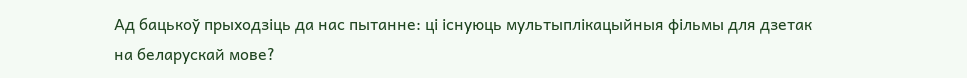Ад бацькоў прыходзіць да нас пытанне: ці існуюць мультыплікацыйныя фільмы для дзетак на беларускай мове?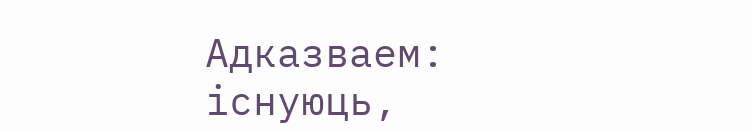Адказваем: існуюць,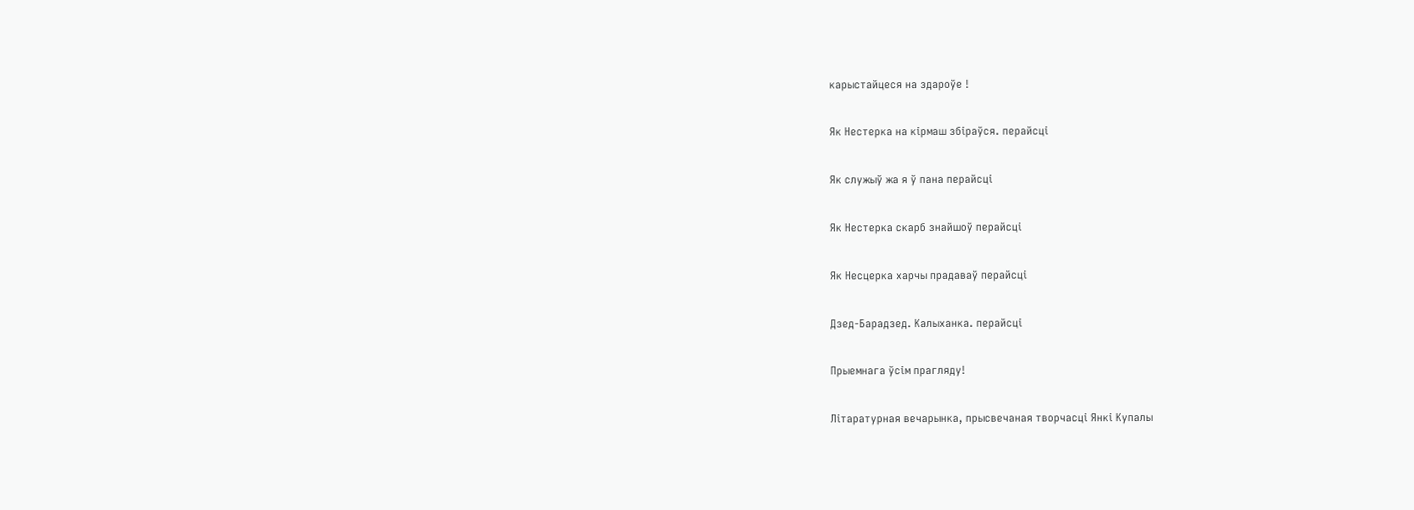карыстайцеся на здароўе !

Як Нестерка на кірмаш збіраўся. перайсці

Як служыў жа я ў пана перайсці

Як Нестерка скарб знайшоў перайсці

Як Несцерка харчы прадаваў перайсці

Дзед-Барадзед. Калыханка. перайсці

Прыемнага ўсім прагляду!

Літаратурная вечарынка, прысвечаная творчасці Янкі Купалы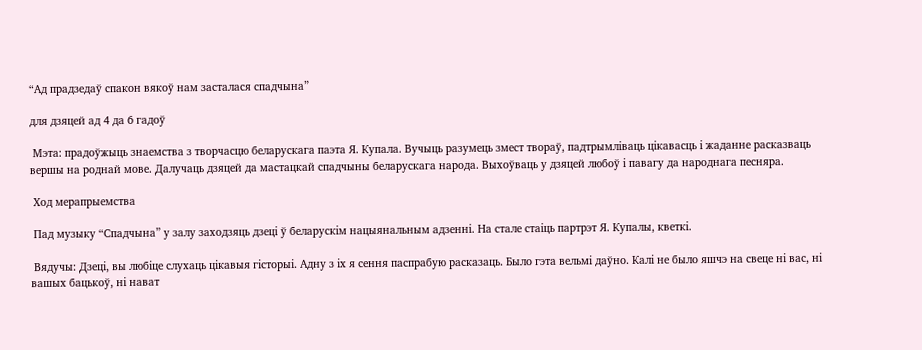“Ад прадзедаў спакон вякоў нам засталася спадчына”

для дзяцей ад 4 да 6 гадоў

 Мэта: прадоўжыць знаемства з творчасцю беларускага паэта Я. Купала. Вучыць разумець змест твораў, падтрымліваць цікавасць і жаданне расказваць вершы на роднай мове. Далучаць дзяцей да мастацкай спадчыны беларускага народа. Выхоўваць у дзяцей любоў і павагу да народнага песняра.

 Ход мерапрыемства

 Пад музыку “Спадчына” у залу заходзяць дзеці ў беларускім нацыянальным адзенні. На стале стаіць партрэт Я. Купалы, кветкі.

 Вядучы: Дзеці, вы любіце слухаць цікавыя гісторыі. Адну з іх я сення паспрабую расказаць. Было гэта вельмі даўно. Калі не было яшчэ на свеце ні вас, ні вашых бацькоў, ні нават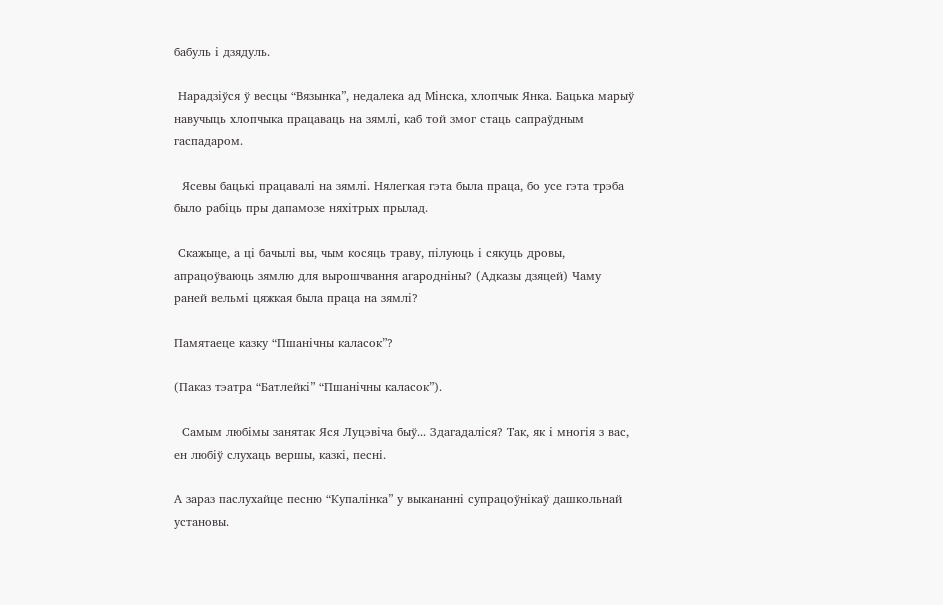бабуль і дзядуль.

 Нарадзіўся ў весцы “Вязынка”, недалека ад Мінска, хлопчык Янка. Бацька марыў навучыць хлопчыка працаваць на зямлі, каб той змог стаць сапраўдным гаспадаром.

  Ясевы бацькі працавалі на зямлі. Нялегкая гэта была праца, бо усе гэта трэба было рабіць пры дапамозе няхітрых прылад.

 Скажыце, а ці бачылі вы, чым косяць траву, пілуюць і сякуць дровы, апрацоўваюць зямлю для вырошчвання агародніны? (Адказы дзяцей) Чаму раней вельмі цяжкая была праца на зямлі?

Памятаеце казку “Пшанічны каласок”?

(Паказ тэатра “Батлейкі” “Пшанічны каласок”).

  Самым любімы занятак Яся Луцэвіча быў... Здагадаліся? Так, як і многія з вас, ен любіў слухаць вершы, казкі, песні.

А зараз паслухайце песню “Купалінка” у выкананні супрацоўнікаў дашкольнай установы.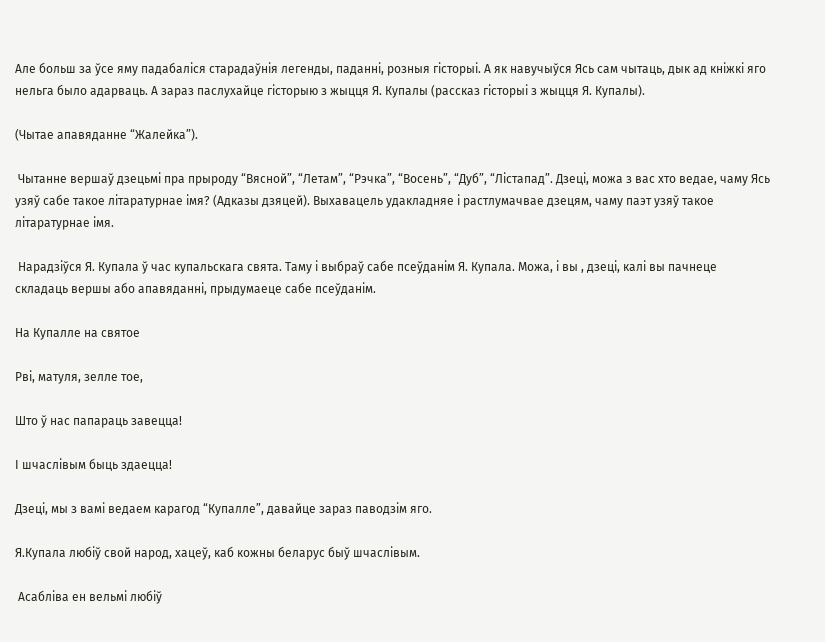Але больш за ўсе яму падабаліся старадаўнія легенды, паданні, розныя гісторыі. А як навучыўся Ясь сам чытаць, дык ад кніжкі яго нельга было адарваць. А зараз паслухайце гісторыю з жыцця Я. Купалы (рассказ гісторыі з жыцця Я. Купалы).

(Чытае апавяданне “Жалейка”).

 Чытанне вершаў дзецьмі пра прыроду “Вясной”, “Летам”, “Рэчка”, “Восень”, “Дуб”, “Лістапад”. Дзеці, можа з вас хто ведае, чаму Ясь узяў сабе такое літаратурнае імя? (Адказы дзяцей). Выхавацель удакладняе і растлумачвае дзецям, чаму паэт узяў такое літаратурнае імя.

 Нарадзіўся Я. Купала ў час купальскага свята. Таму і выбраў сабе псеўданім Я. Купала. Можа, і вы , дзеці, калі вы пачнеце складаць вершы або апавяданні, прыдумаеце сабе псеўданім.

На Купалле на святое

Рві, матуля, зелле тое,

Што ў нас папараць завецца!

І шчаслівым быць здаецца!

Дзеці, мы з вамі ведаем карагод “Купалле”, давайце зараз паводзім яго.

Я.Купала любіў свой народ, хацеў, каб кожны беларус быў шчаслівым.

 Асабліва ен вельмі любіў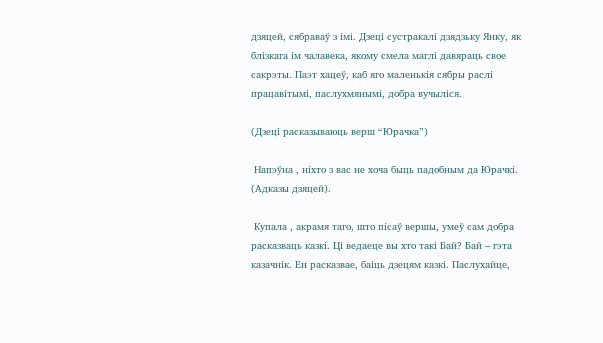дзяцей, сябраваў з імі. Дзеці сустракалі дзядзьку Янку, як блізкага ім чалавека, якому смела маглі давяраць свое сакрэты. Паэт хацеў, каб яго маленькія сябры раслі працавітымі, паслухмянымі, добра вучыліся.

(Дзеці расказываюць верш “Юрачка”)

 Напэўна , ніхто з вас не хоча быць падобным да Юрачкі. (Адказы дзяцей).

 Купала , акрамя таго, што пісаў вершы, умеў сам добра расказваць казкі. Ці ведаеце вы хто такі Бай? Бай – гэта казачнік. Ен расказвае, баіць дзецям казкі. Паслухайце,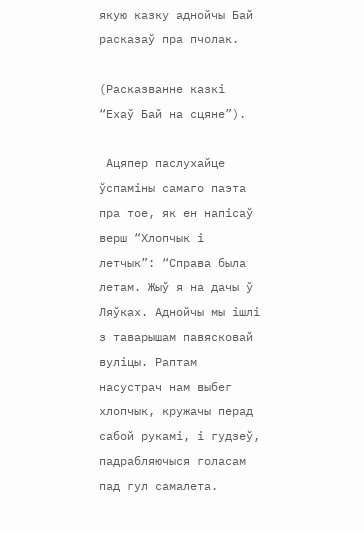якую казку аднойчы Бай расказаў пра пчолак.

(Расказванне казкі “Ехаў Бай на сцяне”).

 Ацяпер паслухайце ўспаміны самаго паэта пра тое, як ен напісаў верш “Хлопчык і летчык”: “Справа была летам. Жыў я на дачы ў Ляўках. Аднойчы мы ішлі з таварышам павясковай вуліцы. Раптам насустрач нам выбег хлопчык, кружачы перад сабой рукамі, і гудзеў, падрабляючыся голасам пад гул самалета.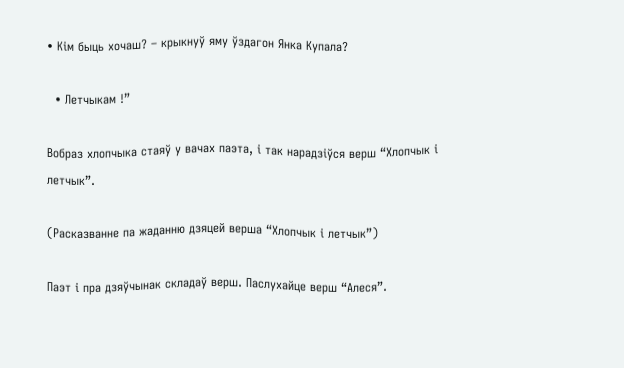• Кім быць хочаш? – крыкнуў яму ўздагон Янка Купала?

  • Летчыкам !”

Вобраз хлопчыка стаяў у вачах паэта, і так нарадзіўся верш “Хлопчык і летчык”.

(Расказванне па жаданню дзяцей верша “Хлопчык і летчык”)

Паэт і пра дзяўчынак складаў верш. Паслухайце верш “Алеся”.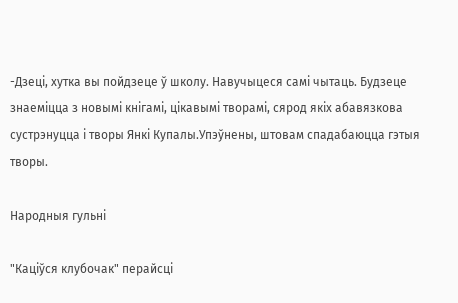-Дзеці, хутка вы пойдзеце ў школу. Навучыцеся самі чытаць. Будзеце знаеміцца з новымі кнігамі, цікавымі творамі, сярод якіх абавязкова сустрэнуцца і творы Янкі Купалы.Упэўнены, штовам спадабаюцца гэтыя творы.

Народныя гульні

"Каціўся клубочак" перайсці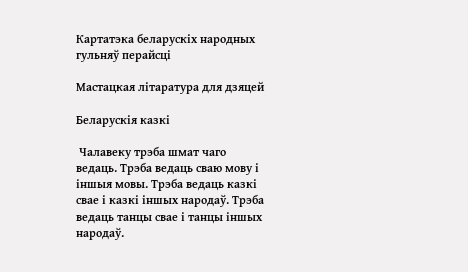Картатэка беларускіх народных гульняў перайсці

Мастацкая літаратура для дзяцей

Беларускія казкі

 Чалавеку трэба шмат чаго ведаць. Трэба ведаць сваю мову і іншыя мовы. Трэба ведаць казкі свае і казкі іншых народаў. Трэба ведаць танцы свае і танцы іншых народаў.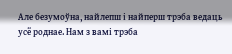Але безумоўна, найлепш і найперш трэба ведаць усё роднае. Нам з вамі трэба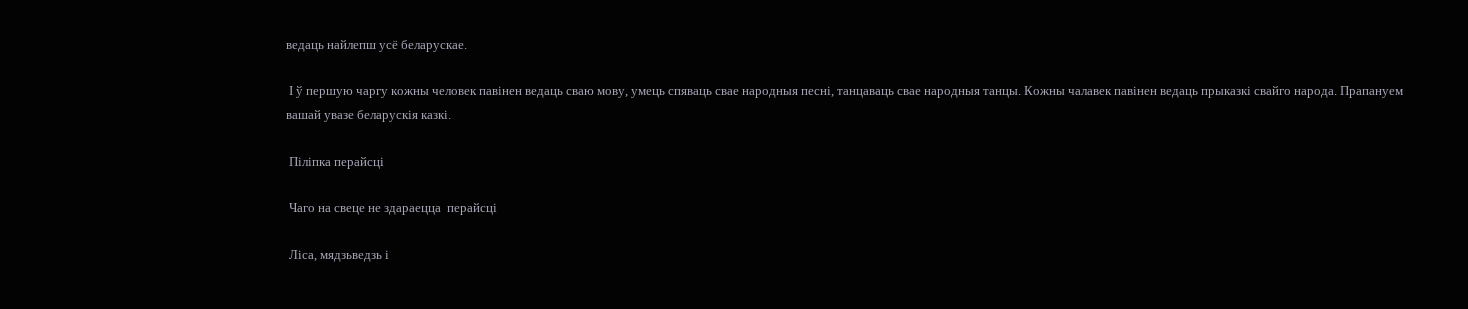ведаць найлепш усё беларускае.

 І ў першую чаргу кожны человек павінен ведаць сваю мову, умець спяваць свае народныя песні, танцаваць свае народныя танцы. Кожны чалавек павінен ведаць прыказкі свайго народа. Прапануем вашай увазе беларускiя казкi.

 Піліпка перайсці

 Чаго на свеце не здараецца  перайсці

 Ліса, мядзьведзь і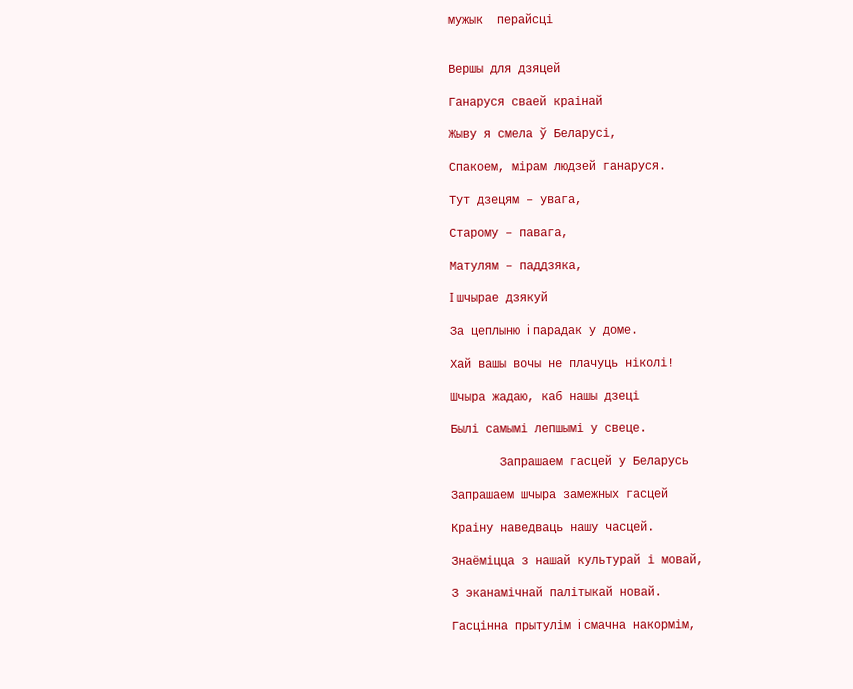мужык  перайсці


Вершы для дзяцей

Ганаруся сваей краiнай

Жыву я смела ў Беларусi,

Спакоем, мiрам людзей ганаруся.

Тут дзецям – увага,

Старому – павага,

Матулям – паддзяка,

I шчырае дзякуй

За цеплыню i парадак у доме.

Хай вашы вочы не плачуць нiколi!

Шчыра жадаю, каб нашы дзецi

Былi самымi лепшымi у свеце.

       Запрашаем гасцей у Беларусь

Запрашаем шчыра замежных гасцей

Краiну наведваць нашу часцей.

Знаёмiцца з нашай культурай і мовай,

З эканамiчнай палiтыкай новай.

Гасцiнна прытулiм i смачна накормiм,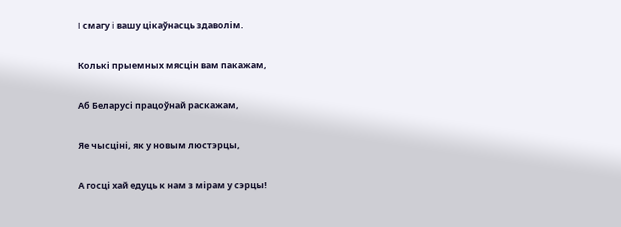I смагу i вашу цiкаўнасць здаволiм.

Колькi прыемных мясцiн вам пакажам,

Аб Беларусi працоўнай раскажам,

Яе чысцiнi, як у новым люстэрцы,

А госцi хай едуць к нам з мiрам у сэрцы!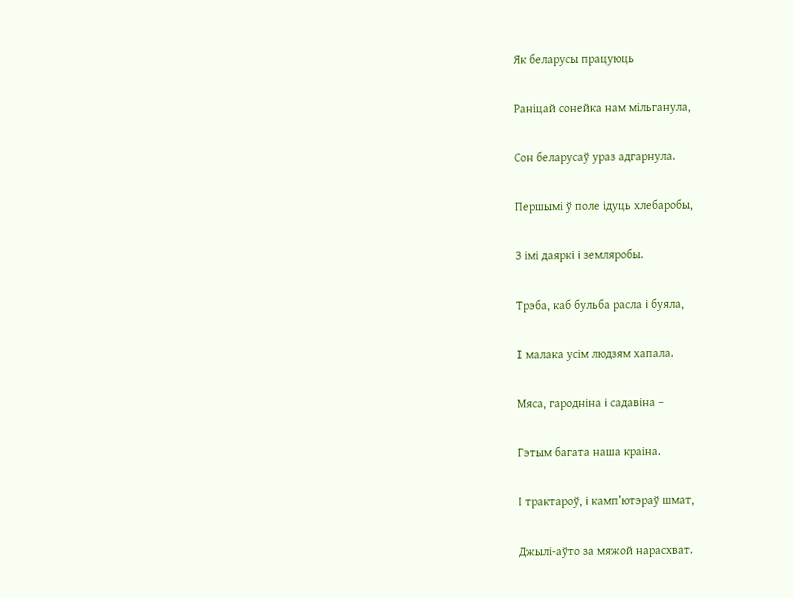Як беларусы працуюць

Ранiцай сонейка нам мiльганула,

Сон беларусаў ураз адгарнула.

Першымi ў поле iдуць хлебаробы,

З iмi даяркi i земляробы.

Трэба, каб бульба расла i буяла,

I малака усiм людзям хапала.

Мяса, гароднiна i садавiна –

Гэтым багата наша краiна.

І трактароў, i камп’ютэраў шмат,

Джылi-аўто за мяжой нарасхват.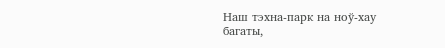Наш тэхна-парк на ноў-хау багаты,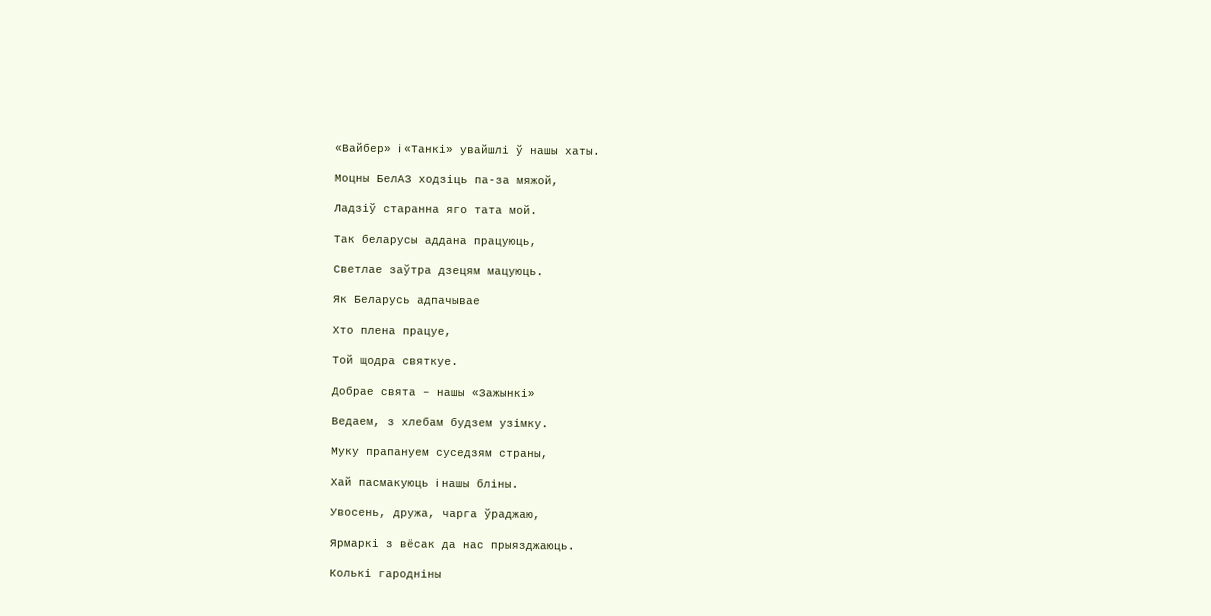«Вайбер» i «Танкi» увайшлi ў нашы хаты.

Моцны БелАЗ ходзiць па-за мяжой,

Ладзiў старанна яго тата мой.

Так беларусы аддана працуюць,

Светлае заўтра дзецям мацуюць.

Як Беларусь адпачывае

Хто плена працуе,

Той щодра святкуе.

Добрае свята – нашы «Зажынкi»

Ведаем, з хлебам будзем узiмку.

Муку прапануем суседзям страны,

Хай пасмакуюць i нашы блiны.

Увосень, дружа, чарга ўраджаю,

Ярмаркi з вёсак да нас прыязджаюць.

Колькi гароднiны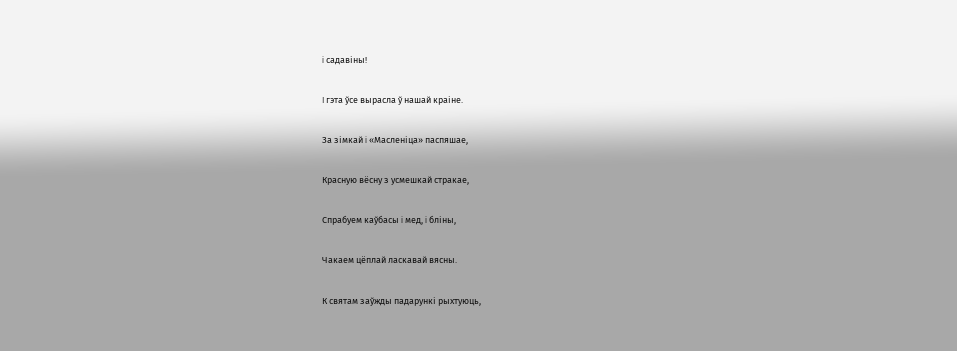i садавiны!

I гэта ўсе вырасла ў нашай краiне.

За зiмкай i «Масленiца» паспяшае,

Красную вёсну з усмешкай стракае,

Спрабуем каўбасы i мед, i блiны,

Чакаем цёплай ласкавай вясны.

К святам заўжды падарункi рыхтуюць,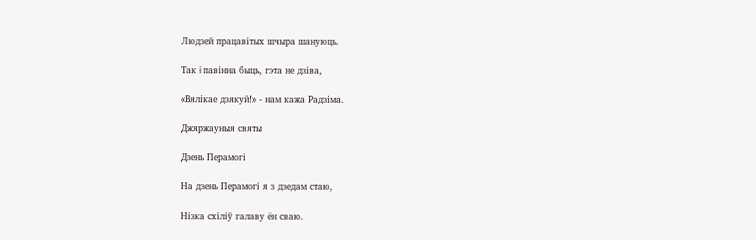Людзей працавiтых шчыра шануюць.

Так i павiнна быць, гэта не дзiва,

«Вялiкае дзякуй!» - нам кажа Радзiма.

Джяржауныя святы

Дзень Перамогi

На дзень Перамогi я з дзедам стаю,

Нiзка схiлiў галаву ён сваю.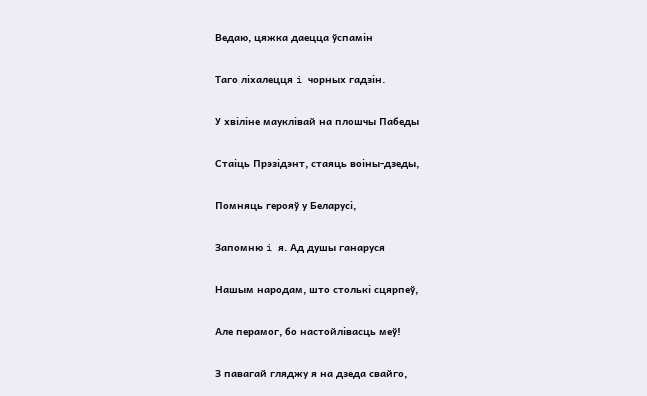Ведаю, цяжка даецца ўспамiн

Таго лiхалецця i чорных гадзiн.

У хвiлiне мауклiвай на плошчы Пабеды

Стаiць Прэзiдэнт, стаяць воiны-дзеды,

Помняць герояў у Беларусi,

Запомню i я. Ад душы ганаруся

Нашым народам, што столькi сцярпеў,

Але перамог, бо настойлiвасць меў!

З павагай гляджу я на дзеда свайго,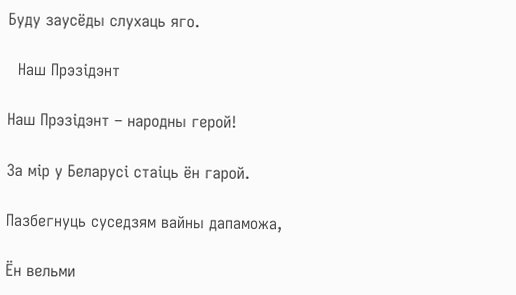Буду заусёды слухаць яго.

  Наш Прэзідэнт

Наш Прэзiдэнт – народны герой!

За мiр у Беларусi стаiць ён гарой.

Пазбегнуць суседзям вайны дапаможа,

Ён вельми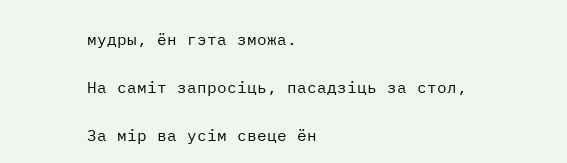мудры, ён гэта зможа.

На самiт запросiць, пасадзiць за стол,

За мiр ва усiм свеце ён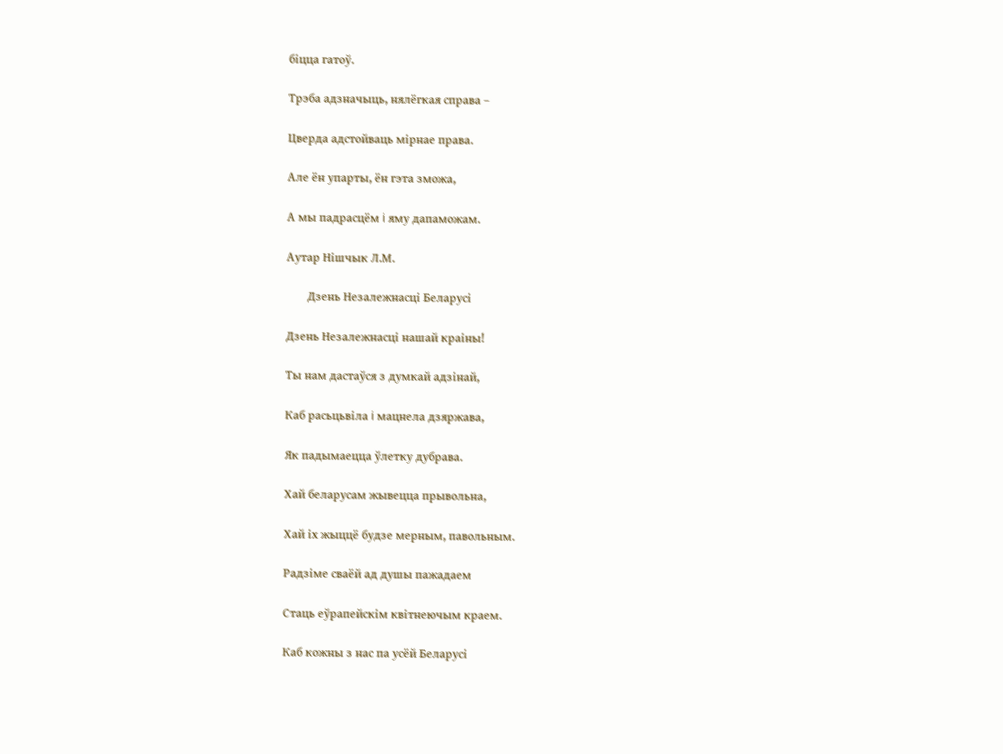бiцца гатоў.

Трэба адзначыць, нялёгкая справа –

Цверда адстойваць мiрнае права.

Але ён упарты, ён гэта зможа,

А мы падрасцём i яму дапаможам.

Аутар Нiшчык Л.М.

       Дзень Незалежнасцi Беларусi

Дзень Незалежнасцi нашай краiны!

Ты нам дастаўся з думкай адзiнай,

Каб расьцьвiла i мацнела дзяржава,

Як падымаецца ўлетку дубрава.

Хай беларусам жывецца прывольна,

Хай iх жыццё будзе мерным, павольным.

Радзiме сваёй ад душы пажадаем

Стаць еўрапейскiм квiтнеючым краем.

Каб кожны з нас па усёй Беларусi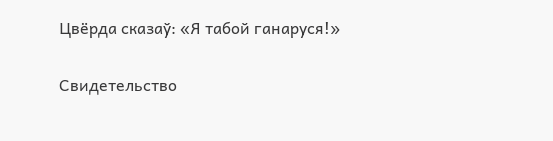Цвёрда сказаў: «Я табой ганаруся!»

Свидетельство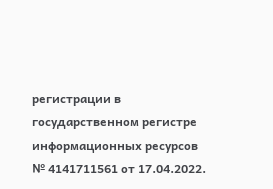регистрации в государственном регистре информационных ресурсов  № 4141711561 от 17.04.2022.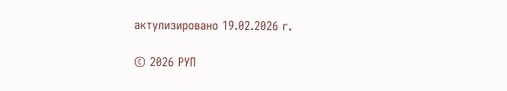актулизировано 19.02.2026 г.

© 2026 РУП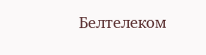Белтелеком